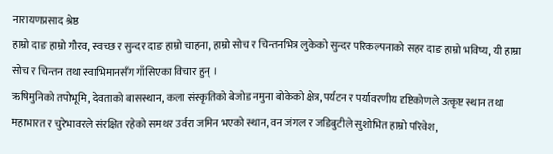नारायणप्रसाद श्रेष्ठ
हाम्रो दाङ हाम्रो गौरव, स्वच्छ र सुन्दर दाङ हाम्रो चाहना, हाम्रो सोच र चिन्तनभित्र लुकेको सुन्दर परिकल्पनाको सहर दाङ हाम्रो भविष्य, यी हाम्रा सोच र चिन्तन तथा स्वाभिमानसँग गाँसिएका विचार हुन् ।
ऋषिमुनिको तपोभूमि, देवताको बासस्थान, कला संस्कृतिको बेजोड नमुना बोकेको क्षेत्र, पर्यटन र पर्यावरणीय दृष्टिकोणले उत्कृष्ट स्थान तथा महाभारत र चुरेभावरले संरक्षित रहेको समथर उर्वरा जमिन भएको स्थान, वन जंगल र जडिबुटीले सुशोभित हाम्रो परिवेश,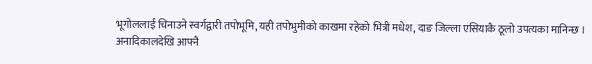भूगोललाई चिनाउने स्वर्गद्वारी तपोभूमि, यही तपोभुमीको काखमा रहेको भित्री मधेश, दाङ जिल्ला एसियाकै ठूलो उपत्यका मानिन्छ ।
अनादिकालदेखि आफ्नै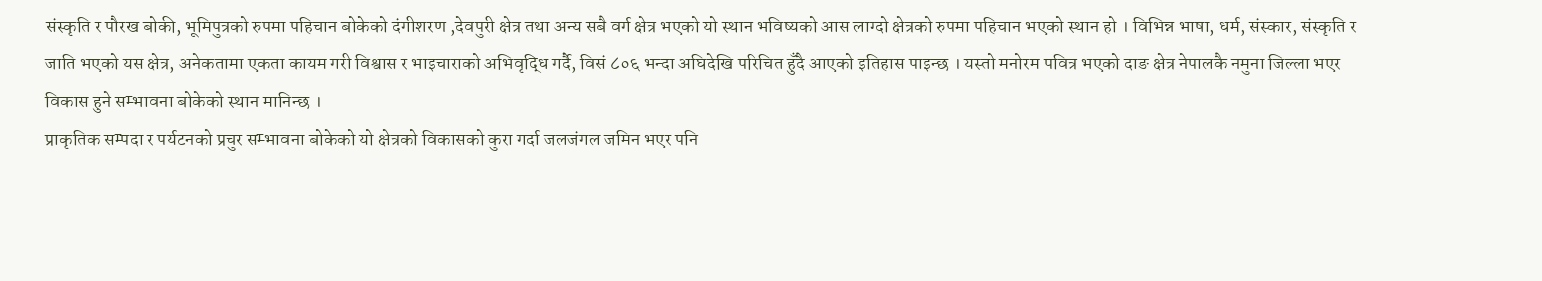संस्कृति र पौरख बोकी, भूमिपुत्रको रुपमा पहिचान बोकेको दंगीशरण ,देवपुरी क्षेत्र तथा अन्य सबै वर्ग क्षेत्र भएको यो स्थान भविष्यको आस लाग्दो क्षेत्रको रुपमा पहिचान भएको स्थान हो । विभिन्न भाषा, धर्म, संस्कार, संस्कृति र जाति भएको यस क्षेत्र, अनेकतामा एकता कायम गरी विश्वास र भाइचाराको अभिवृद्धि गर्दै, विसं ८०६ भन्दा अघिदेखि परिचित हुँदै आएको इतिहास पाइन्छ । यस्तो मनोरम पवित्र भएको दाङ क्षेत्र नेपालकै नमुना जिल्ला भएर विकास हुने सम्भावना बोकेको स्थान मानिन्छ ।
प्राकृतिक सम्पदा र पर्यटनको प्रचुर सम्भावना बोकेको यो क्षेत्रको विकासको कुरा गर्दा जलजंगल जमिन भएर पनि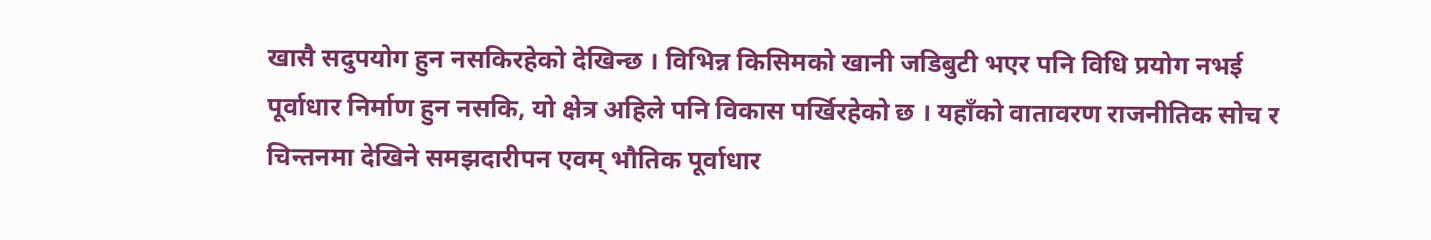खासै सदुपयोग हुन नसकिरहेको देखिन्छ । विभिन्न किसिमको खानी जडिबुटी भएर पनि विधि प्रयोग नभई पूर्वाधार निर्माण हुन नसकि, यो क्षेत्र अहिले पनि विकास पर्खिरहेको छ । यहाँको वातावरण राजनीतिक सोच र चिन्तनमा देखिने समझदारीपन एवम् भौतिक पूर्वाधार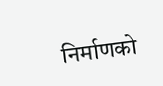निर्माणको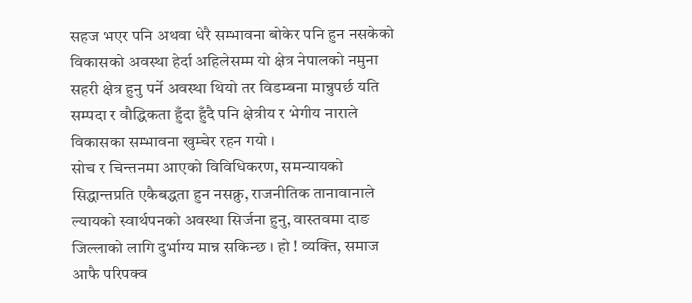सहज भएर पनि अथवा धेरै सम्भावना बोकेर पनि हुन नसकेको विकासको अवस्था हेर्दा अहिलेसम्म यो क्षेत्र नेपालको नमुना सहरी क्षेत्र हुनु पर्ने अवस्था थियो तर विडम्बना मान्नुपर्छ यति सम्पदा र वौद्धिकता हुँदा हुँदै पनि क्षेत्रीय र भेगीय नाराले विकासका सम्भावना खुम्चेर रहन गयो ।
सोच र चिन्तनमा आएको विविधिकरण, समन्यायको सिद्धान्तप्रति एकैबद्धता हुन नसक्नु, राजनीतिक तानावानाले ल्यायको स्वार्थपनको अवस्था सिर्जना हुनु, वास्तवमा दाङ जिल्लाको लागि दुर्भाग्य मान्न सकिन्छ । हो ! व्यक्ति, समाज आफै परिपक्व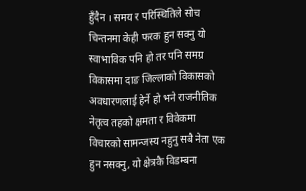हुँदैन । समय र परिस्थितिले सोच चिन्तनमा केही फरक हुन सक्नु यो स्वाभाविक पनि हो तर पनि समग्र विकासमा दाङ जिल्लाको विकासको अवधारणलाई हेर्ने हो भने राजनीतिक नेतृत्व तहको क्षमता र विवेकमा विचारको सामन्जस्य नहुनु सबै नेता एक हुन नसक्नु, यो क्षेत्रकै विडम्बना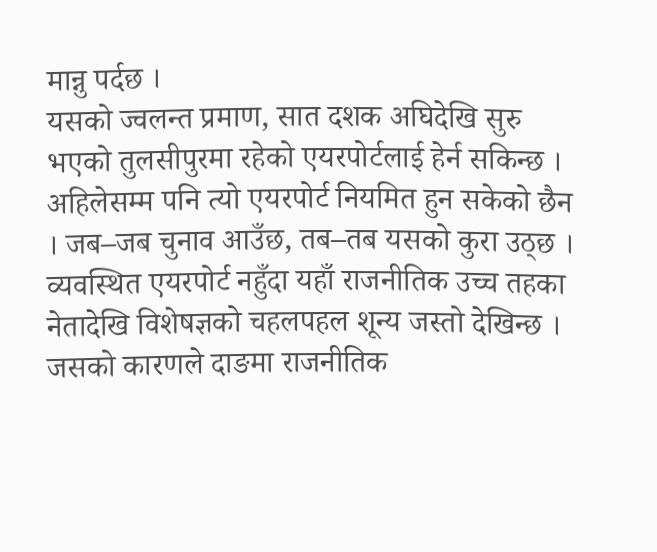मान्नु पर्दछ ।
यसको ज्वलन्त प्रमाण, सात दशक अघिदेखि सुरु भएको तुलसीपुरमा रहेको एयरपोर्टलाई हेर्न सकिन्छ । अहिलेसम्म पनि त्यो एयरपोर्ट नियमित हुन सकेको छैन । जब–जब चुनाव आउँछ, तब–तब यसको कुरा उठ्छ । व्यवस्थित एयरपोर्ट नहुँदा यहाँ राजनीतिक उच्च तहका नेतादेखि विशेषज्ञको चहलपहल शून्य जस्तो देखिन्छ । जसको कारणले दाङमा राजनीतिक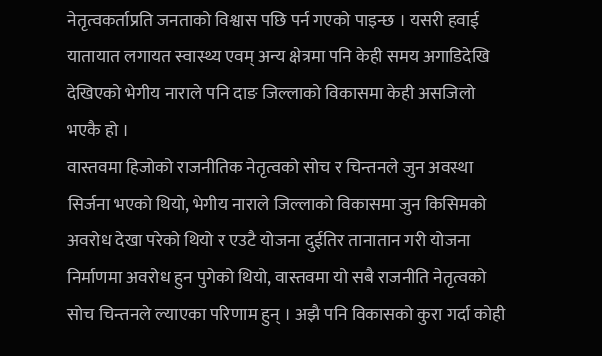नेतृत्वकर्ताप्रति जनताको विश्वास पछि पर्न गएको पाइन्छ । यसरी हवाई यातायात लगायत स्वास्थ्य एवम् अन्य क्षेत्रमा पनि केही समय अगाडिदेखि देखिएको भेगीय नाराले पनि दाङ जिल्लाको विकासमा केही असजिलो भएकै हो ।
वास्तवमा हिजोको राजनीतिक नेतृत्वको सोच र चिन्तनले जुन अवस्था सिर्जना भएको थियो, भेगीय नाराले जिल्लाको विकासमा जुन किसिमको अवरोध देखा परेको थियो र एउटै योजना दुईतिर तानातान गरी योजना निर्माणमा अवरोध हुन पुगेको थियो, वास्तवमा यो सबै राजनीति नेतृत्वको सोच चिन्तनले ल्याएका परिणाम हुन् । अझै पनि विकासको कुरा गर्दा कोही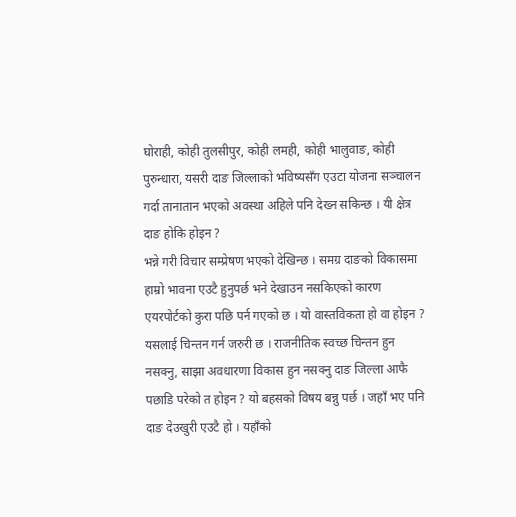घोराही, कोही तुलसीपुर, कोही लमही, कोही भालुवाङ, कोही पुरुन्धारा, यसरी दाङ जिल्लाको भविष्यसँग एउटा योजना सञ्चालन गर्दा तानातान भएको अवस्था अहिले पनि देख्न सकिन्छ । यी क्षेत्र दाङ होकि होइन ?
भन्ने गरी विचार सम्प्रेषण भएको देखिन्छ । समग्र दाङको विकासमा हाम्रो भावना एउटै हुनुपर्छ भने देखाउन नसकिएको कारण एयरपोर्टको कुरा पछि पर्न गएको छ । यो वास्तविकता हो वा होइन ? यसलाई चिन्तन गर्न जरुरी छ । राजनीतिक स्वच्छ चिन्तन हुन नसक्नु, साझा अवधारणा विकास हुन नसक्नु दाङ जिल्ला आफै पछाडि परेको त होइन ? यो बहसको विषय बन्नु पर्छ । जहाँ भए पनि दाङ देउखुरी एउटै हो । यहाँको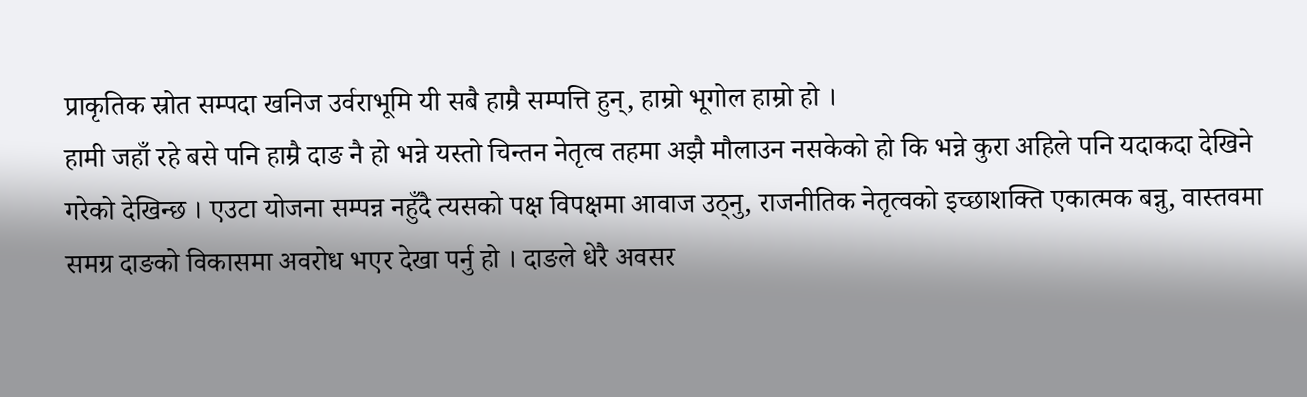प्राकृतिक स्रोत सम्पदा खनिज उर्वराभूमि यी सबै हाम्रै सम्पत्ति हुन्, हाम्रो भूगोल हाम्रो हो ।
हामी जहाँ रहे बसे पनि हाम्रै दाङ नै हो भन्ने यस्तो चिन्तन नेतृत्व तहमा अझै मौलाउन नसकेको हो कि भन्ने कुरा अहिले पनि यदाकदा देखिने गरेको देखिन्छ । एउटा योजना सम्पन्न नहुँदै त्यसको पक्ष विपक्षमा आवाज उठ्नु, राजनीतिक नेतृत्वको इच्छाशक्ति एकात्मक बन्नु, वास्तवमा समग्र दाङको विकासमा अवरोध भएर देखा पर्नु हो । दाङले धेरै अवसर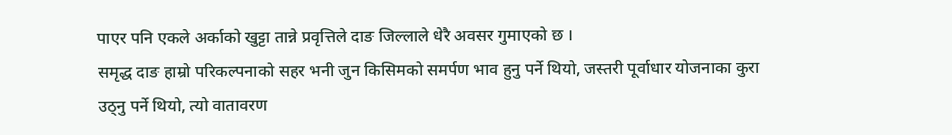पाएर पनि एकले अर्काको खुट्टा तान्ने प्रवृत्तिले दाङ जिल्लाले धेरै अवसर गुमाएको छ ।
समृद्ध दाङ हाम्रो परिकल्पनाको सहर भनी जुन किसिमको समर्पण भाव हुनु पर्ने थियो, जस्तरी पूर्वाधार योजनाका कुरा उठ्नु पर्ने थियो, त्यो वातावरण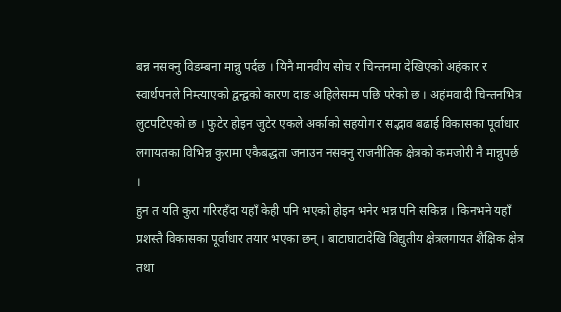बन्न नसक्नु विडम्बना मान्नु पर्दछ । यिनै मानवीय सोच र चिन्तनमा देखिएको अहंकार र स्वार्थपनले निम्त्याएको द्वन्द्वको कारण दाङ अहिलेसम्म पछि परेको छ । अहंमवादी चिन्तनभित्र लुटपटिएको छ । फुटेर होइन जुटेर एकले अर्काको सहयोग र सद्भाव बढाई विकासका पूर्वाधार लगायतका विभिन्न कुरामा एकैबद्धता जनाउन नसक्नु राजनीतिक क्षेत्रको कमजोरी नै मान्नुपर्छ ।
हुन त यति कुरा गरिरहँदा यहाँ केही पनि भएको होइन भनेर भन्न पनि सकिन्न । किनभने यहाँ प्रशस्तै विकासका पूर्वाधार तयार भएका छन् । बाटाघाटादेखि विद्युतीय क्षेत्रलगायत शैक्षिक क्षेत्र तथा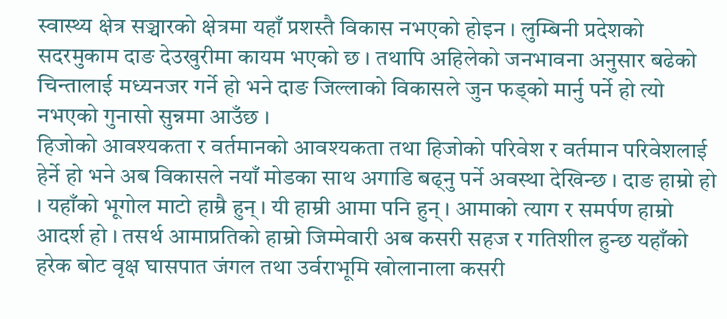स्वास्थ्य क्षेत्र सञ्चारको क्षेत्रमा यहाँ प्रशस्तै विकास नभएको होइन । लुम्बिनी प्रदेशको सदरमुकाम दाङ देउखुरीमा कायम भएको छ । तथापि अहिलेको जनभावना अनुसार बढेको चिन्तालाई मध्यनजर गर्ने हो भने दाङ जिल्लाको विकासले जुन फड्को मार्नु पर्ने हो त्यो नभएको गुनासो सुन्नमा आउँछ ।
हिजोको आवश्यकता र वर्तमानको आवश्यकता तथा हिजोको परिवेश र वर्तमान परिवेशलाई हेर्ने हो भने अब विकासले नयाँ मोडका साथ अगाडि बढ्नु पर्ने अवस्था देखिन्छ । दाङ हाम्रो हो । यहाँको भूगोल माटो हाम्रै हुन् । यी हाम्री आमा पनि हुन् । आमाको त्याग र समर्पण हाम्रो आदर्श हो । तसर्थ आमाप्रतिको हाम्रो जिम्मेवारी अब कसरी सहज र गतिशील हुन्छ यहाँको हरेक बोट वृक्ष घासपात जंगल तथा उर्वराभूमि खोलानाला कसरी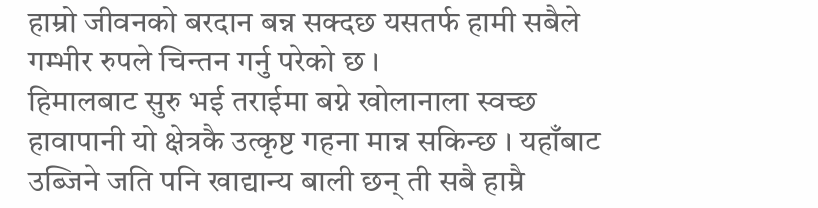हाम्रो जीवनको बरदान बन्न सक्दछ यसतर्फ हामी सबैले गम्भीर रुपले चिन्तन गर्नु परेको छ ।
हिमालबाट सुरु भई तराईमा बग्ने खोलानाला स्वच्छ हावापानी यो क्षेत्रकै उत्कृष्ट गहना मान्न सकिन्छ । यहाँबाट उब्जिने जति पनि खाद्यान्य बाली छन् ती सबै हाम्रै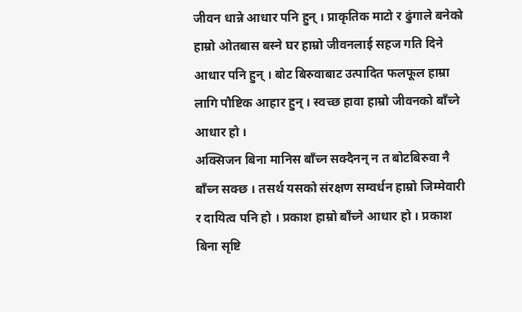जीवन धान्ने आधार पनि हुन् । प्राकृतिक माटो र ढुंगाले बनेको हाम्रो ओतबास बस्ने घर हाम्रो जीवनलाई सहज गति दिने आधार पनि हुन् । बोट बिरुवाबाट उत्पादित फलफूल हाम्रा लागि पौष्टिक आहार हुन् । स्वच्छ हावा हाम्रो जीवनको बाँच्ने आधार हो ।
अक्सिजन बिना मानिस बाँच्न सक्दैनन् न त बोटबिरुवा नै बाँच्न सक्छ । तसर्थ यसको संरक्षण सम्वर्धन हाम्रो जिम्मेवारी र दायित्व पनि हो । प्रकाश हाम्रो बाँच्ने आधार हो । प्रकाश बिना सृष्टि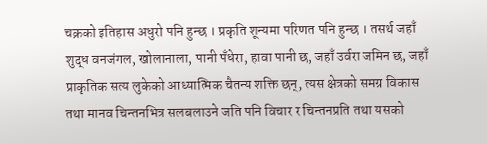चक्रको इतिहास अधुरो पनि हुन्छ । प्रकृति शून्यमा परिणत पनि हुन्छ । तसर्थ जहाँ शुद्ध वनजंगल, खोलानाला, पानी पँधेरा, हावा पानी छ, जहाँ उर्वरा जमिन छ, जहाँ प्राकृतिक सत्य लुकेको आध्यात्मिक चैतन्य शक्ति छन्, त्यस क्षेत्रको समग्र विकास तथा मानव चिन्तनभित्र सलबलाउने जति पनि विचार र चिन्तनप्रति तथा यसको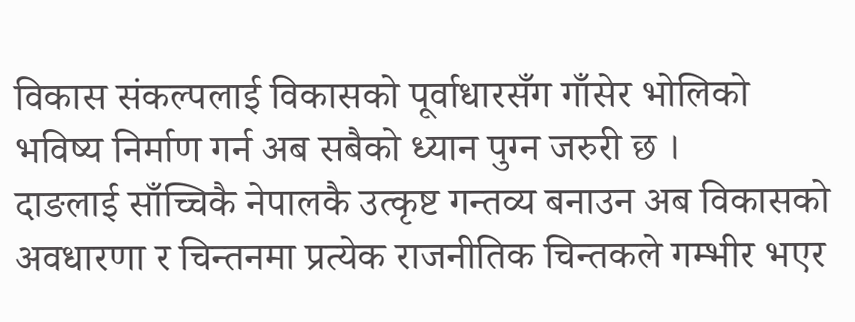विकास संकल्पलाई विकासको पूर्वाधारसँग गाँसेर भोलिको भविष्य निर्माण गर्न अब सबैको ध्यान पुग्न जरुरी छ ।
दाङलाई साँच्चिकै नेपालकै उत्कृष्ट गन्तव्य बनाउन अब विकासको अवधारणा र चिन्तनमा प्रत्येक राजनीतिक चिन्तकले गम्भीर भएर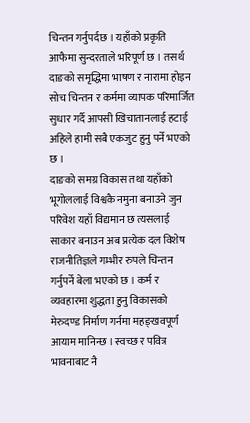चिन्तन गर्नुपर्दछ । यहाँको प्रकृति आफैमा सुन्दरताले भरिपूर्ण छ । तसर्थ दाङको समृद्धिमा भाषण र नारामा होइन सोच चिन्तन र कर्ममा व्यापक परिमार्जित सुधार गर्दै आपसी खिचातानलाई हटाई अहिले हामी सबै एकजुट हुनु पर्ने भएको छ ।
दाङको समग्र विकास तथा यहाँको भूगोललाई विश्वकै नमुना बनाउने जुन परिवेश यहाँ विद्यमान छ त्यसलाई साकार बनाउन अब प्रत्येक दल विशेष राजनीतिज्ञले गम्भीर रुपले चिन्तन गर्नुपर्ने बेला भएको छ । कर्म र व्यवहारमा शुद्धता हुनु विकासको मेरुदण्ड निर्माण गर्नमा महङ्खवपूर्ण आयाम मानिन्छ । स्वच्छ र पवित्र भावनाबाट नै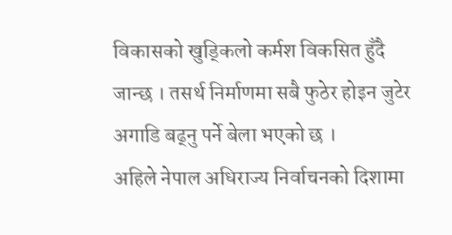विकासको खुड्किलो कर्मश विकसित हुँदै जान्छ । तसर्थ निर्माणमा सबै फुठेर होइन जुटेर अगाडि बढ्नु पर्ने बेला भएको छ ।
अहिले नेपाल अधिराज्य निर्वाचनको दिशामा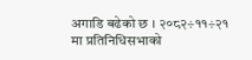अगाडि बढेको छ । २०८२÷११÷२१ मा प्रतिनिधिसभाको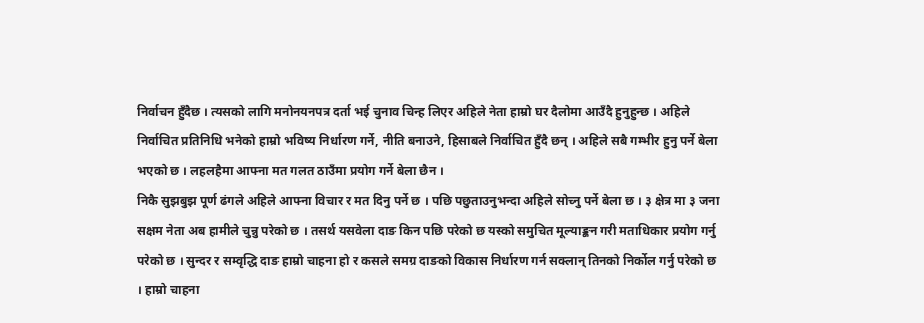निर्वाचन हुँदैछ । त्यसको लागि मनोनयनपत्र दर्ता भई चुनाव चिन्ह लिएर अहिले नेता हाम्रो घर दैलोमा आउँदै हुनुहुन्छ । अहिले निर्वाचित प्रतिनिधि भनेको हाम्रो भविष्य निर्धारण गर्ने, नीति बनाउने, हिसाबले निर्वाचित हुँदै छन् । अहिले सबै गम्भीर हुनु पर्ने बेला भएको छ । लहलहैमा आफ्ना मत गलत ठाउँमा प्रयोग गर्ने बेला छैन ।
निकै सुझबुझ पूर्ण ढंगले अहिले आफ्ना विचार र मत दिनु पर्ने छ । पछि पछुताउनुभन्दा अहिले सोच्नु पर्ने बेला छ । ३ क्षेत्र मा ३ जना सक्षम नेता अब हामीले चुन्नु परेको छ । तसर्थ यसवेला दाङ किन पछि परेको छ यस्को समुचित मूल्याङ्कन गरी मताधिकार प्रयोग गर्नु परेको छ । सुन्दर र सम्वृद्धि दाङ हाम्रो चाहना हो र कसले समग्र दाङको विकास निर्धारण गर्न सक्लान् तिनको निर्कोल गर्नु परेको छ । हाम्रो चाहना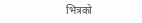भित्रको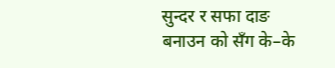सुन्दर र सफा दाङ बनाउन को सँग के–के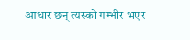आधार छन् त्यस्को गम्भीर भएर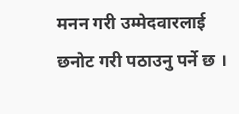मनन गरी उम्मेदवारलाई छनोट गरी पठाउनु पर्ने छ ।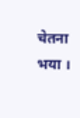चेतना भया ।